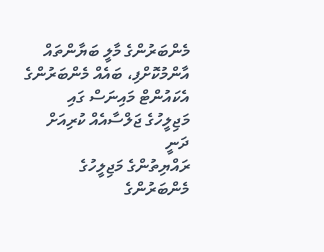މެންބަރުންގެ މާލީ ބަޔާންތައް އާންމުކޮށްފި، ބައެއް މެންބަރުންގެ އެކައުންޓް މައިނަސް ގައި
މަޖިލީހުގެ ޖަލްސާއެއް ކުރިއަށް ދަނީ
ރައްޔިތުންގެ މަޖިލީހުގެ މެންބަރުންގެ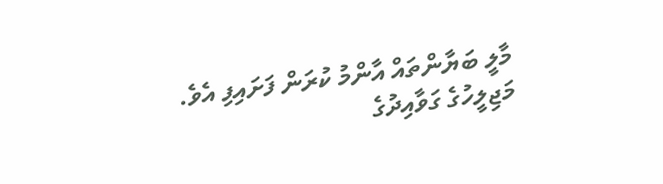މާލީ ބަޔާންތައް އާންމު ކުރަން ފަށައިފި އެވެ.
މަޖިލީހުގެ ގަވާއިދުގެ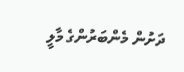ދަށުން މެންބަރުންގެ މާލީ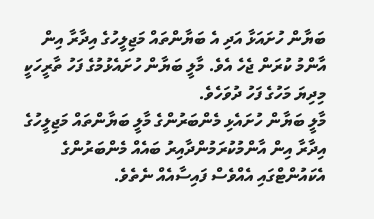ބަޔާން ހުށައަޅާ އަދި އެ ބަޔާންތައް މަޖިލީހުގެ އިދާރާ އިން އާންމު ކުރަން ޖެހެ އެވެ. މާލީ ބަޔާން ހުށައެޅުމުގެ ފަހު ތާރީހަކީ މިދިޔަ މަހުގެ ފަހު ދުވަހެވެ.
މާލީ ބަޔާން ހުށައެޅި މެންބަރުންގެ މާލީ ބަޔާންތައް މަޖިލީހުގެ އިދާރާ އިން އާންމުކުރަމުންދާއިރު ބައެއް މެންބަރުންގެ އެކައުންޓްގައި އެއްވެސް ފައިސާއެއް ނެތެވެ.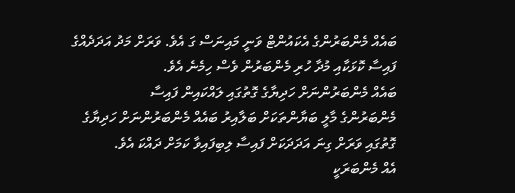ބައެއް މެންބަރުންގެ އެކައުންޓް ވަނީ މައިނަސް ގަ އެވެ. ވަރަށް މަދު އަދަދެއްގެ ފައިސާ ކޮޅަކާއި މުދާ ހުރި މެންބަރުން ވެސް ހިމެނެ އެވެ.
ބައެއް މެންބަރުންނަށް ހަދިޔާގެ ގޮތުގައި ލައްކައިން ފައިސާ
މެންބަރުންގެ މާލީ ބަޔާންތަކަށް ބަލާއިރު ބައެއް މެންބަރުންނަށް ހަދިޔާގެ ގޮތުގައި ވަރަށް ގިނަ އަދަދަކަށް ފައިސާ ލިބިފައިވާ ކަމަށް ދައްކަ އެވެ.
އެއް މެންބަރަކީ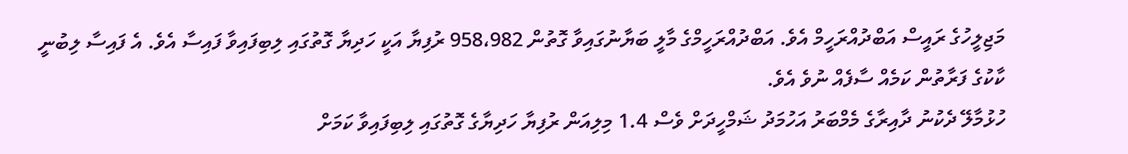މަޖިލީހުގެ ރައީސް އަބްދުއްރަހީމް އެވެ. އަބްދުއްރަހީމްގެ މާލީ ބަޔާނުގައިވާ ގޮތުން 958،982 ރުފިޔާ އަކީ ހަދިޔާ ގޮތުގައި ލިބިފައިވާ ފައިސާ އެވެ. އެ ފައިސާ ލިބުނީ ކާކުގެ ފަރާތުން ކަމެއް ސާފެއް ނުވެ އެވެ.
ހުޅުމާލޭ ދެކުނު ދާއިރާގެ މެމްބަރު އަހުމަދު ޝަމްހީދަށް ވެސް 1.4 މިލިއަން ރުފިޔާ ހަދިޔާގެ ގޮތުގައި ލިބިފައިވާ ކަމަށް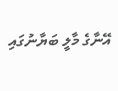އޭނާގެ މާލީ ބަޔާނުގައި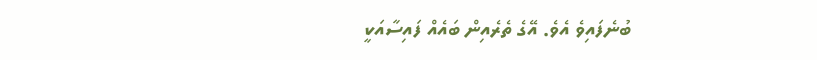ބުނެފައިވެ އެވެ. އޭގެ ތެރެއިން ބައެއް ފައިސާއަކީ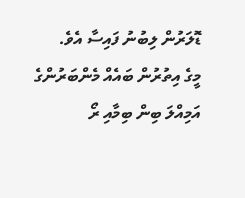ޑޮލަރުން ލިބުނު ފައިސާ އެވެ.
މީގެ އިތުރުން ބައެއް މެންބަރުންގެ އަމިއްލަ ބިން ބިމާއި ރޯ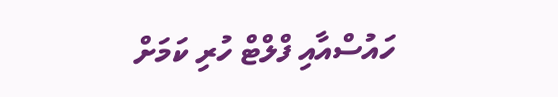ހައުސްއާއި ފްލްޓް ހުރި ކަމަށް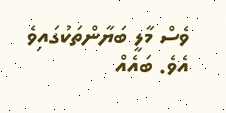ވެސް މާލީ ބަޔާންތަކުގައިވެ އެވެ. ބައެއް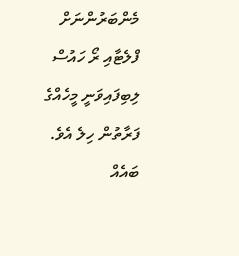މެންބަރުންނަށް ފްލެޓާއި ރޯ ހައުސް ލިބިފައިވަނީ މީހެއްގެ ފަރާތުން ހިލެ އެވެ. ބައެއް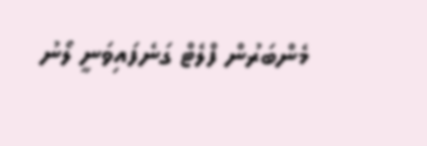މެންބަރުން ފްލެޓް ގަނެފައިވަނީ ލޯނު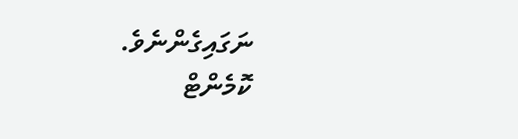ނަގައިގެންނެވެ.
ކޮމެންޓް